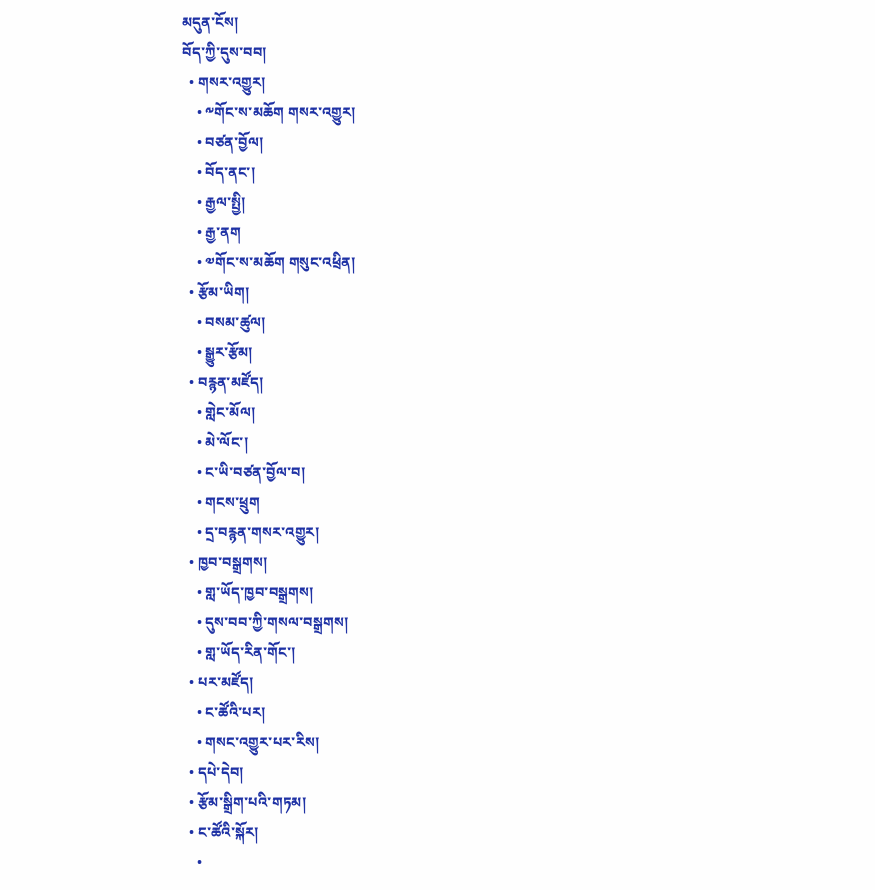མདུན་ངོས།
བོད་ཀྱི་དུས་བབ།
  • གསར་འགྱུར།
    • ༸གོང་ས་མཆོག གསར་འགྱུར།
    • བཙན་བྱོལ།
    • བོད་ནང་།
    • རྒྱལ་སྤྱི།
    • རྒྱ་ནག
    • ༧གོང་ས་མཆོག གསུང་འཕྲིན།
  • རྩོམ་ཡིག།
    • བསམ་ཚུལ།
    • སྒྱུར་རྩོམ།
  • བརྙན་མཛོད།
    • གླེང་མོལ།
    • མེ་ལོང་།
    • ང་ཡི་བཙན་བྱོལ་བ།
    • གངས་ཕྲུག
    • དྲ་བརྙན་གསར་འགྱུར།
  • ཁྱབ་བསྒྲགས།
    • གླ་ཡོད་ཁྱབ་བསྒྲགས།
    • དུས་བབ་ཀྱི་གསལ་བསྒྲགས།
    • གླ་ཡོད་རིན་གོང་།
  • པར་མཛོད།
    • ང་ཚོའི་པར།
    • གསང་འགྱུར་པར་རིས།
  • དཔེ་དེབ།
  • རྩོམ་སྒྲིག་པའི་གཏམ།
  • ང་ཚོའི་སྐོར།
    •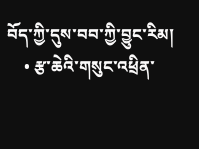བོད་ཀྱི་དུས་བབ་ཀྱི་བྱུང་རིམ།
    • རྩ་ཆེའི་གསུང་འཕྲིན་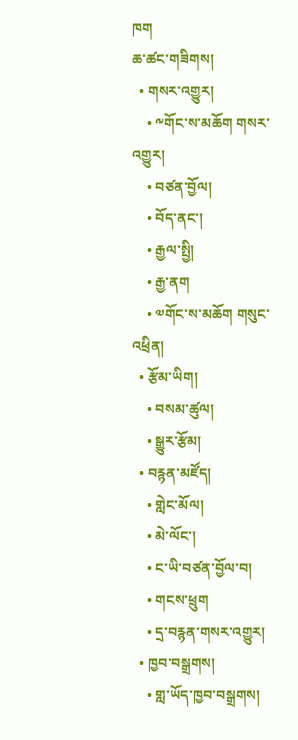ཁག
ཆ་ཚང་གཟིགས།
  • གསར་འགྱུར།
    • ༸གོང་ས་མཆོག གསར་འགྱུར།
    • བཙན་བྱོལ།
    • བོད་ནང་།
    • རྒྱལ་སྤྱི།
    • རྒྱ་ནག
    • ༧གོང་ས་མཆོག གསུང་འཕྲིན།
  • རྩོམ་ཡིག།
    • བསམ་ཚུལ།
    • སྒྱུར་རྩོམ།
  • བརྙན་མཛོད།
    • གླེང་མོལ།
    • མེ་ལོང་།
    • ང་ཡི་བཙན་བྱོལ་བ།
    • གངས་ཕྲུག
    • དྲ་བརྙན་གསར་འགྱུར།
  • ཁྱབ་བསྒྲགས།
    • གླ་ཡོད་ཁྱབ་བསྒྲགས།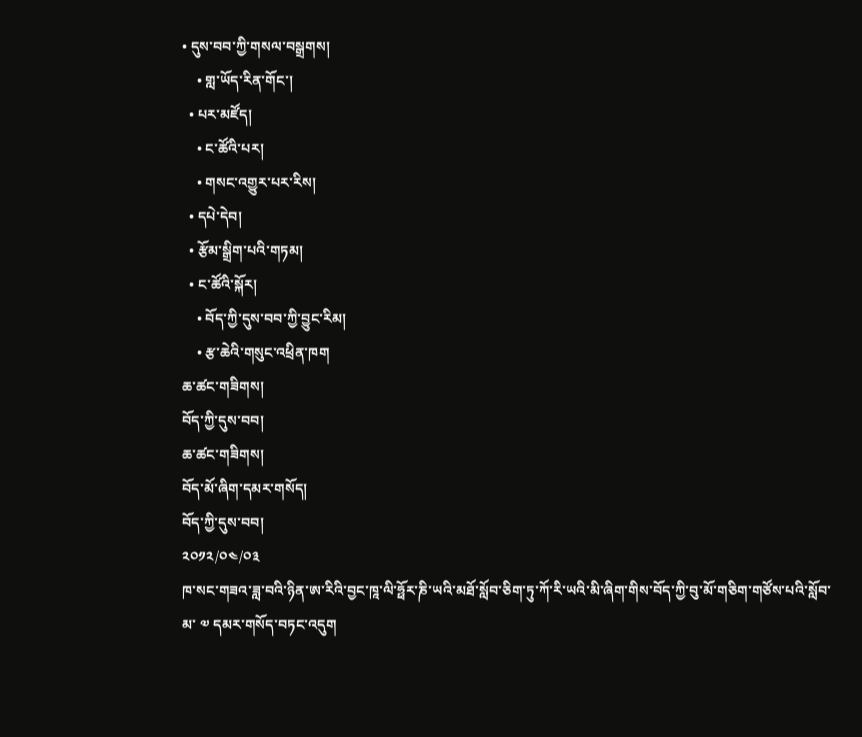• དུས་བབ་ཀྱི་གསལ་བསྒྲགས།
    • གླ་ཡོད་རིན་གོང་།
  • པར་མཛོད།
    • ང་ཚོའི་པར།
    • གསང་འགྱུར་པར་རིས།
  • དཔེ་དེབ།
  • རྩོམ་སྒྲིག་པའི་གཏམ།
  • ང་ཚོའི་སྐོར།
    • བོད་ཀྱི་དུས་བབ་ཀྱི་བྱུང་རིམ།
    • རྩ་ཆེའི་གསུང་འཕྲིན་ཁག
ཆ་ཚང་གཟིགས།
བོད་ཀྱི་དུས་བབ།
ཆ་ཚང་གཟིགས།
བོད་མོ་ཞིག་དམར་གསོད།
བོད་ཀྱི་དུས་བབ།
༢༠༡༢/༠༤/༠༣
ཁ་སང་གཟའ་ཟླ་བའི་ཉིན་ཨ་རིའི་བྱང་ཁཱ་ལི་ཧྥོར་ཎི་ཡའི་མཐོ་སློབ་ཅིག་ཏུ་ཀོ་རི་ཡའི་མི་ཞིག་གིས་བོད་ཀྱི་བུ་མོ་གཅིག་གཙོས་པའི་སློབ་མ་ ༧ དམར་གསོད་བཏང་འདུག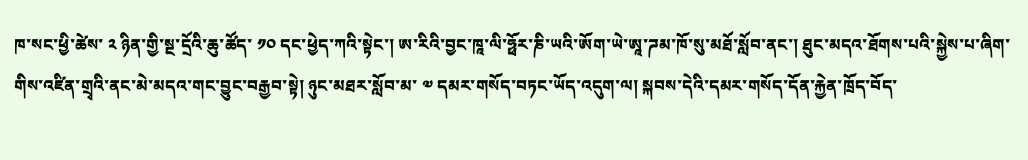ཁ་སང་ཕྱི་ཚེས་ ༢ ཉིན་གྱི་སྔ་དྲོའི་ཆུ་ཚོད་ ༡༠ དང་ཕྱེད་ཀའི་སྟེང་། ཨ་རིའི་བྱང་ཁཱ་ལི་ཧྥོར་ཎི་ཡའི་ཨོག་ཡེ་ཨཱ་ཌམ་ཁོ་སུ་མཐོ་སློབ་ནང་། ཐུང་མདའ་ཐོགས་པའི་སྐྱེས་པ་ཞིག་གིས་འཛིན་གྲྭའི་ནང་མེ་མདའ་གང་བྱུང་བརྒྱབ་སྟེ། ཉུང་མཐར་སློབ་མ་ ༧ དམར་གསོད་བཏང་ཡོད་འདུག་ལ། སྐབས་དེའི་དམར་གསོད་དོན་རྐྱེན་ཁྲོད་བོད་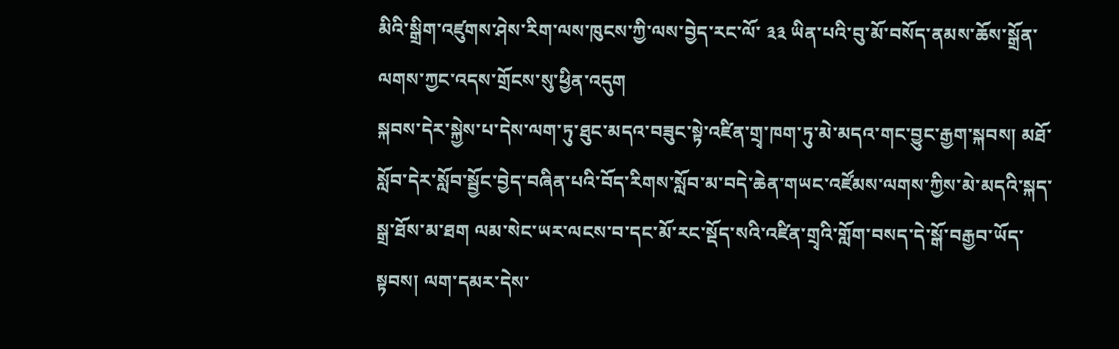མིའི་སྒྲིག་འཛུགས་ཤེས་རིག་ལས་ཁུངས་ཀྱི་ལས་བྱེད་རང་ལོ་ ༣༣ ཡིན་པའི་བུ་མོ་བསོད་ནམས་ཆོས་སྒྲོན་ལགས་ཀྱང་འདས་གྲོངས་སུ་ཕྱིན་འདུག
སྐབས་དེར་སྐྱེས་པ་དེས་ལག་ཏུ་ཐུང་མདའ་བཟུང་སྟེ་འཛིན་གྲྭ་ཁག་ཏུ་མེ་མདའ་གང་བྱུང་རྒྱག་སྐབས། མཐོ་སློབ་དེར་སློབ་སྦྱོང་བྱེད་བཞིན་པའི་བོད་རིགས་སློབ་མ་བདེ་ཆེན་གཡང་འཛོམས་ལགས་ཀྱིས་མེ་མདའི་སྐད་སྒྲ་ཐོས་མ་ཐག ལམ་སེང་ཡར་ལངས་བ་དང་མོ་རང་སྡོད་སའི་འཛིན་གྲྭའི་གློག་བསད་དེ་སྒོ་བརྒྱབ་ཡོད་སྟབས། ལག་དམར་དེས་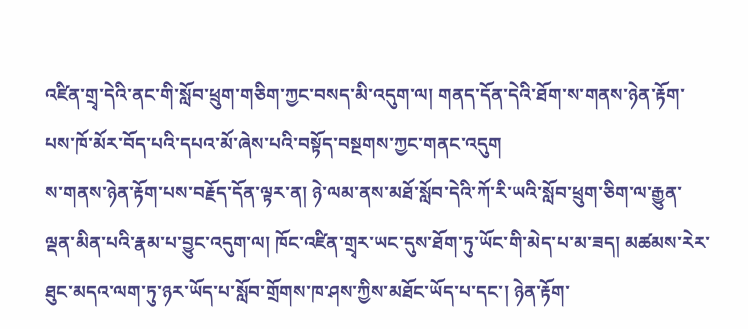འཛིན་གྲྭ་དེའི་ནང་གི་སློབ་ཕྲུག་གཅིག་ཀྱང་བསད་མི་འདུག་ལ། གནད་དོན་དེའི་ཐོག་ས་གནས་ཉེན་རྟོག་པས་ཁོ་མོར་བོད་པའི་དཔའ་མོ་ཞེས་པའི་བསྟོད་བསྔགས་ཀྱང་གནང་འདུག
ས་གནས་ཉེན་རྟོག་པས་བརྗོད་དོན་ལྟར་ན། ཉེ་ལམ་ནས་མཐོ་སློབ་དེའི་ཀོ་རི་ཡའི་སློབ་ཕྲུག་ཅིག་ལ་རྒྱུན་ལྡན་མིན་པའི་རྣམ་པ་བྱུང་འདུག་ལ། ཁོང་འཛིན་གྲྭར་ཡང་དུས་ཐོག་ཏུ་ཡོང་གི་མེད་པ་མ་ཟད། མཚམས་རེར་ཐུང་མདའ་ལག་ཏུ་ཉར་ཡོད་པ་སློབ་གྲོགས་ཁ་ཤས་ཀྱིས་མཐོང་ཡོད་པ་དང་། ཉེན་རྟོག་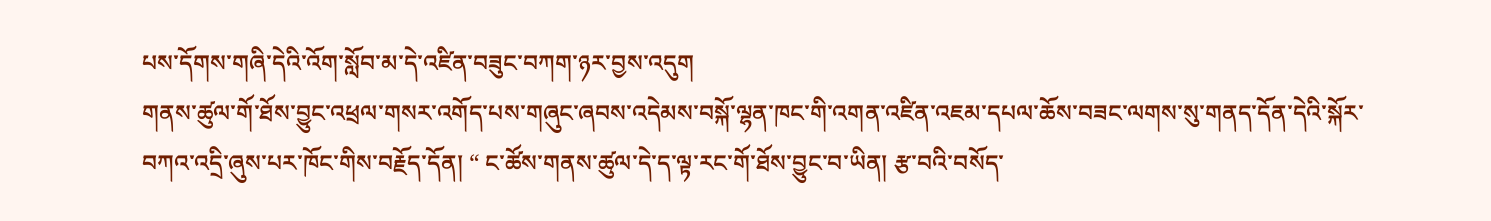པས་དོགས་གཞི་དེའི་འོག་སློབ་མ་དེ་འཛིན་བཟུང་བཀག་ཉར་བྱས་འདུག
གནས་ཚུལ་གོ་ཐོས་བྱུང་འཕྲལ་གསར་འགོད་པས་གཞུང་ཞབས་འདེམས་བསྐོ་ལྷན་ཁང་གི་འགན་འཛིན་འཇམ་དཔལ་ཆོས་བཟང་ལགས་སུ་གནད་དོན་དེའི་སྐོར་བཀའ་འདྲི་ཞུས་པར་ཁོང་གིས་བརྗོད་དོན། “ ང་ཚོས་གནས་ཚུལ་དེ་ད་ལྟ་རང་གོ་ཐོས་བྱུང་བ་ཡིན། རྩ་བའི་བསོད་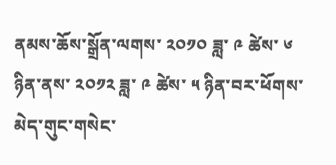ནམས་ཆོས་སྒྲོན་ལགས་ ༢༠༡༠ ཟླ་ ༩ ཚེས་ ༦ ཉིན་ནས་ ༢༠༡༢ ཟླ་ ༩ ཚེས་ ༥ ཉིན་བར་ཕོགས་མེད་གུང་གསེང་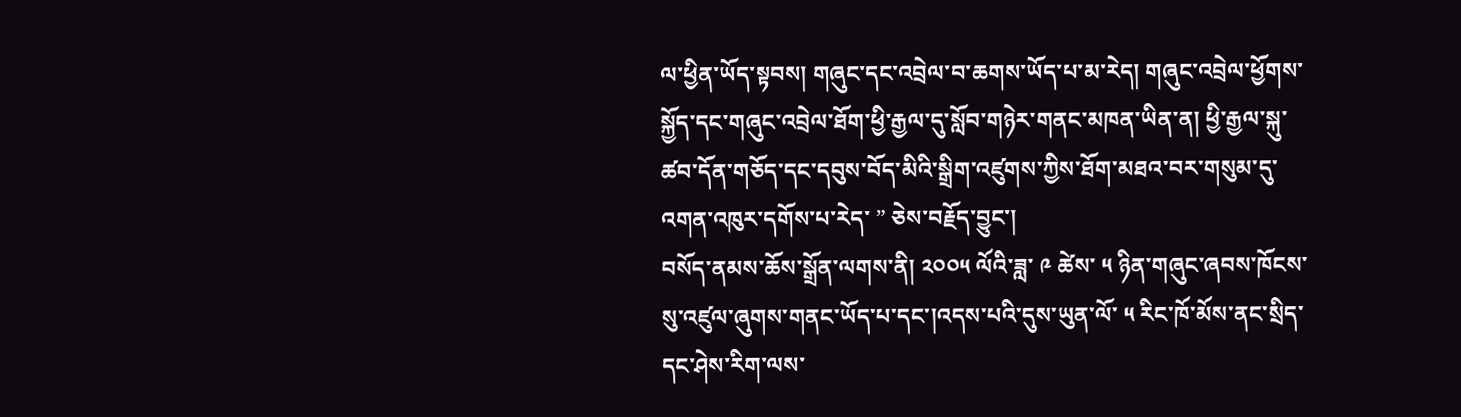ལ་ཕྱིན་ཡོད་སྟབས། གཞུང་དང་འབྲེལ་བ་ཆགས་ཡོད་པ་མ་རེད། གཞུང་འབྲེལ་ཕྱོགས་སྐྱོད་དང་གཞུང་འབྲེལ་ཐོག་ཕྱི་རྒྱལ་དུ་སློབ་གཉེར་གནང་མཁན་ཡིན་ན། ཕྱི་རྒྱལ་སྐུ་ཚབ་དོན་གཅོད་དང་དབུས་བོད་མིའི་སྒྲིག་འཛུགས་ཀྱིས་ཐོག་མཐའ་བར་གསུམ་དུ་འགན་འཁུར་དགོས་པ་རེད་ ” ཅེས་བརྗོད་བྱུང་།
བསོད་ནམས་ཆོས་སྒྲོན་ལགས་ནི། ༢༠༠༥ ལོའི་ཟླ་ ༩ ཚེས་ ༥ ཉིན་གཞུང་ཞབས་ཁོངས་སུ་འཛུལ་ཞུགས་གནང་ཡོད་པ་དང་།འདས་པའི་དུས་ཡུན་ལོ་ ༥ རིང་ཁོ་མོས་ནང་སྲིད་དང་ཤེས་རིག་ལས་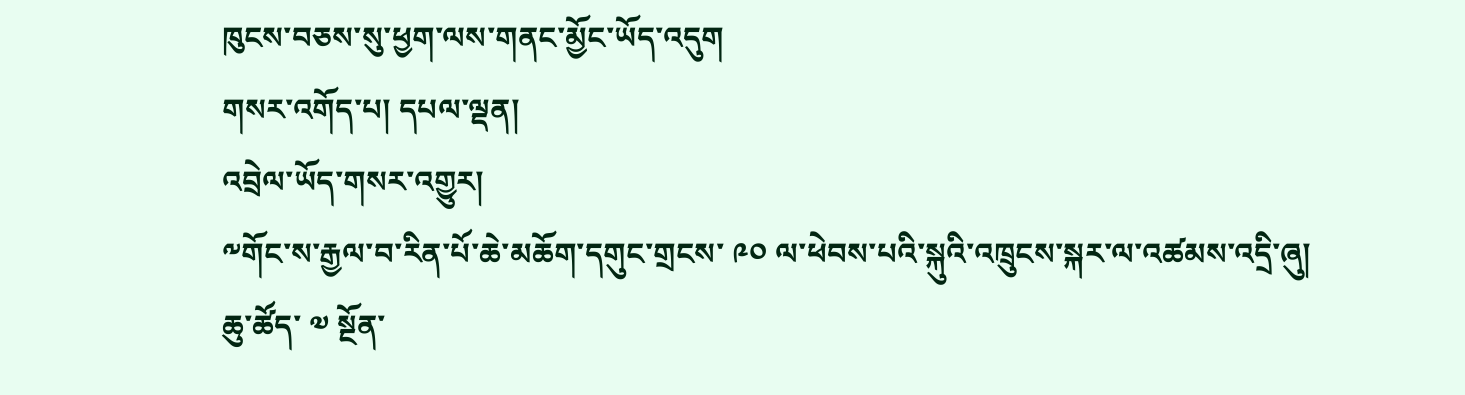ཁུངས་བཅས་སུ་ཕྱག་ལས་གནང་མྱོང་ཡོད་འདུག
གསར་འགོད་པ། དཔལ་ལྡན།
འབྲེལ་ཡོད་གསར་འགྱུར།
༸གོང་ས་རྒྱལ་བ་རིན་པོ་ཆེ་མཆོག་དགུང་གྲངས་ ༩༠ ལ་ཕེབས་པའི་སྐུའི་འཁྲུངས་སྐར་ལ་འཚམས་འདྲི་ཞུ།
ཆུ་ཚོད་ ༧ སྔོན་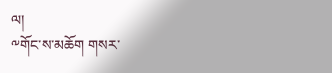ལ།
༸གོང་ས་མཆོག གསར་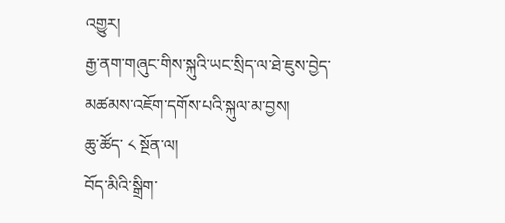འགྱུར།
རྒྱ་ནག་གཞུང་གིས་སྐུའི་ཡང་སྲིད་ལ་ཐེ་ཇུས་བྱེད་མཚམས་འཇོག་དགོས་པའི་སྐུལ་མ་བྱས།
ཆུ་ཚོད་ ༨ སྔོན་ལ།
བོད་མིའི་སྒྲིག་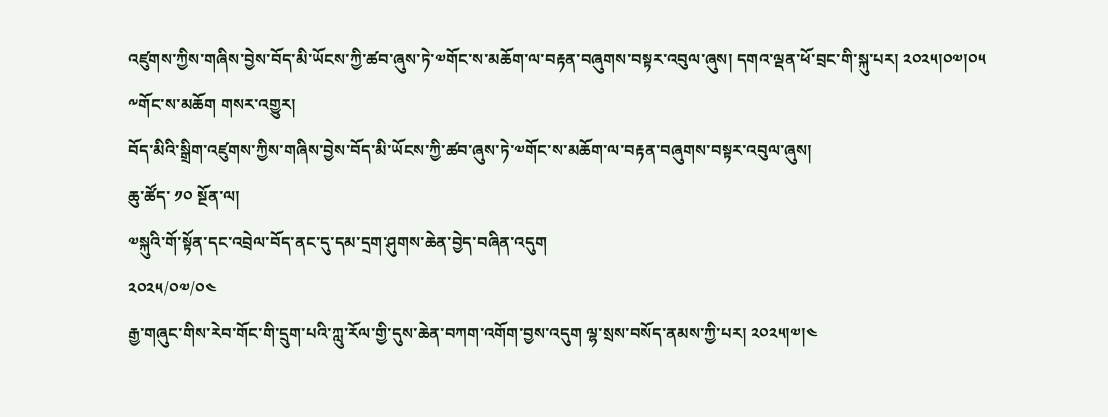འཛུགས་ཀྱིས་གཞིས་བྱེས་བོད་མི་ཡོངས་ཀྱི་ཚབ་ཞུས་ཏེ་༧གོང་ས་མཆོག་ལ་བརྟན་བཞུགས་བསྟར་འབུལ་ཞུས། དགའ་ལྡན་ཕོ་བྲང་གི་སྐུ་པར། ༢༠༢༥།༠༧།༠༥
༸གོང་ས་མཆོག གསར་འགྱུར།
བོད་མིའི་སྒྲིག་འཛུགས་ཀྱིས་གཞིས་བྱེས་བོད་མི་ཡོངས་ཀྱི་ཚབ་ཞུས་ཏེ་༧གོང་ས་མཆོག་ལ་བརྟན་བཞུགས་བསྟར་འབུལ་ཞུས།
ཆུ་ཚོད་ ༡༠ སྔོན་ལ།
༧སྐུའི་གོ་སྟོན་དང་འབྲེལ་བོད་ནང་དུ་དམ་དྲག་ཤུགས་ཆེན་བྱེད་བཞིན་འདུག
༢༠༢༥/༠༧/༠༤
རྒྱ་གཞུང་གིས་རེབ་གོང་གི་དྲུག་པའི་ཀླུ་རོལ་གྱི་དུས་ཆེན་བཀག་འགོག་བྱས་འདུག ལྷ་སྲས་བསོད་ནམས་ཀྱི་པར། ༢༠༢༥།༧།༤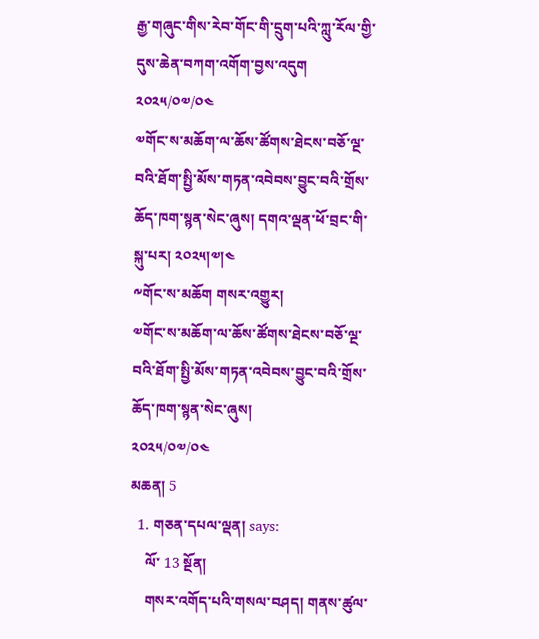རྒྱ་གཞུང་གིས་རེབ་གོང་གི་དྲུག་པའི་ཀླུ་རོལ་གྱི་དུས་ཆེན་བཀག་འགོག་བྱས་འདུག
༢༠༢༥/༠༧/༠༤
༧གོང་ས་མཆོག་ལ་ཆོས་ཚོགས་ཐེངས་བཅོ་ལྔ་བའི་ཐོག་སྤྱི་མོས་གཏན་འབེབས་བྱུང་བའི་གྲོས་ཆོད་ཁག་སྙན་སེང་ཞུས། དགའ་ལྡན་ཕོ་བྲང་གི་སྐུ་པར། ༢༠༢༥།༧།༤
༸གོང་ས་མཆོག གསར་འགྱུར།
༧གོང་ས་མཆོག་ལ་ཆོས་ཚོགས་ཐེངས་བཅོ་ལྔ་བའི་ཐོག་སྤྱི་མོས་གཏན་འབེབས་བྱུང་བའི་གྲོས་ཆོད་ཁག་སྙན་སེང་ཞུས།
༢༠༢༥/༠༧/༠༤
མཆན། 5
  1. གཅན་དཔལ་ལྡན། says:
    ལོ་ 13 སྔོན།
    གསར་འགོད་པའི་གསལ་བཤད། གནས་ཚུལ་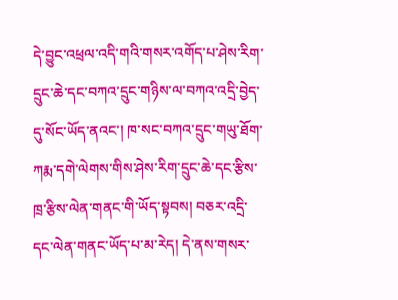དེ་བྱུང་འཕྲལ་འདི་གའི་གསར་འགོད་པ་ཤེས་རིག་དྲུང་ཆེ་དང་བཀའ་དྲུང་གཉིས་ལ་བཀའ་འདྲི་བྱེད་དུ་སོང་ཡོད་ནའང་། ཁ་སང་བཀའ་དྲུང་གཡུ་ཐོག་ཀརྨ་དགེ་ལེགས་གིས་ཤེས་རིག་དྲུང་ཆེ་དང་རྩིས་ཁྲ་རྩིས་ལེན་གནང་གི་ཡོད་སྟབས། བཅར་འདྲི་དང་ལེན་གནང་ཡོད་པ་མ་རེད། དེ་ནས་གསར་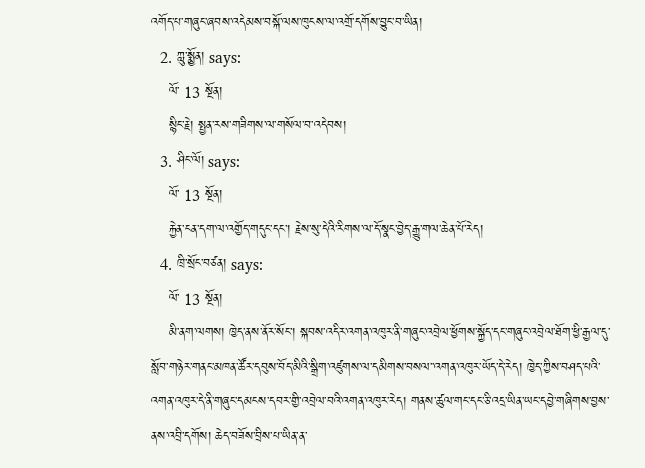འགོད་པ་གཞུང་ཞབས་འདེམས་བསྐོ་ལས་ཁུངས་ལ་འགྲོ་དགོས་བྱུང་བ་ཡིན།
  2. ཀླུ་སྨྱོན། says:
    ལོ་ 13 སྔོན།
    སྙིང་རྗེ། སྤྱན་རས་གཟིགས་ལ་གསོལ་བ་འདེབས།
  3. ཤིང་ལོ། says:
    ལོ་ 13 སྔོན།
    རྐྱེན་ངན་དག་ལ་འགྱོད་གདུང་དང་། རྗེས་སུ་དེའི་རིགས་ལ་དོ་སྣང་བྱེད་རྒྱུ་གལ་ཆེན་པོ་རེད།
  4. ཁྲི་སྲོང་བཙན། says:
    ལོ་ 13 སྔོན།
    མི་ནག་ལགས། ཁྱེད་ནས་ནོར་སོང་། སྐབས་འདིར་འགན་འཁུར་ནི་གཞུང་འབྲེལ་ཕྱོགས་སྐྱོད་དང་གཞུང་འབྲེལ་ཐོག་ཕྱི་རྒྱལ་དུ་སློབ་གཉེར་གནང་མཁན་ཚོར་དབུས་བོད་མིའི་སྒྲིག་འཛུགས་ལ་དམིགས་བསལ་་འགན་འཁུར་ཡོད་དེ་རེད། ཁྱེད་ཀྱིས་བཤད་པའི་འགན་འཁུར་དེ་ནི་གཞུང་དམངས་དབར་གྱི་འབྲེལ་བའི་འགན་འཁུར་རེད། གནས་ཚུལ་གང་དང་ཅི་འདྲ་ཡིན་ཡང་དབྱེ་གཞིགས་བྱས་ནས་འབྲི་དགོས། ཆེད་བཟོས་བྲིས་པ་ཡིན་ན་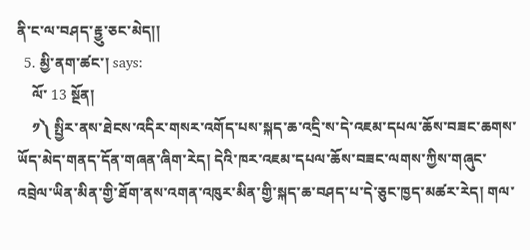ནི་ང་ལ་བཤད་རྟྱུ་ཅང་མེད།།
  5. མྱི་ནག་ཚང་། says:
    ལོ་ 13 སྔོན།
    ༡༽ སྤྱིར་ནས་ཐེངས་འདིར་གསར་འགོད་པས་སྐད་ཆ་འདྲི་ས་དེ་འཇམ་དཔལ་ཆོས་བཟང་ཆགས་ཡོད་མེད་གནད་དོན་གཞན་ཞིག་རེད། དེའི་ཁར་འཇམ་དཔལ་ཆོས་བཟང་ལགས་ཀྱིས་གཞུང་འབྲེལ་ཡིན་མིན་གྱི་ཐོག་ནས་འགན་འཁུར་མིན་གྱི་སྐད་ཆ་བཤད་པ་དེ་ཅུང་ཁྱད་མཚར་རེད། གལ་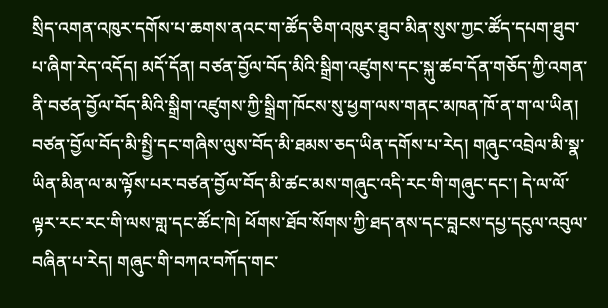སྲིད་འགན་འཁུར་དགོས་པ་ཆགས་ནའང་ག་ཚོད་ཅིག་འཁུར་ཐུབ་མིན་སུས་ཀྱང་ཚོད་དཔག་ཐུབ་པ་ཞིག་རེད་འདོད། མདོ་དོན། བཙན་བྱོལ་བོད་མིའི་སྒྲིག་འཛུགས་དང་སྐུ་ཚབ་དོན་གཅོད་ཀྱི་འགན་ནི་བཙན་བྱོལ་བོད་མིའི་སྒྲིག་འཛུགས་ཀྱི་སྒྲིག་ཁོངས་སུ་ཕྱག་ལས་གནང་མཁན་ཁོ་ན་ག་ལ་ཡིན། བཙན་བྱོལ་བོད་མི་སྤྱི་དང་གཞིས་ལུས་བོད་མི་ཐམས་ཅད་ཡིན་དགོས་པ་རེད། གཞུང་འབྲེལ་མི་སྣ་ཡིན་མིན་ལ་མ་ལྟོས་པར་བཙན་བྱོལ་བོད་མི་ཚང་མས་གཞུང་འདི་རང་གི་གཞུང་དང་། དེ་ལ་ལོ་ལྟར་རང་རང་གི་ལས་གླ་དང་ཚོང་ཁེ། ཕོགས་ཐོབ་སོགས་ཀྱི་ཐད་ནས་དང་བླངས་དཔྱ་དངུལ་འབུལ་བཞིན་པ་རེད། གཞུང་གི་བཀའ་བཀོད་གང་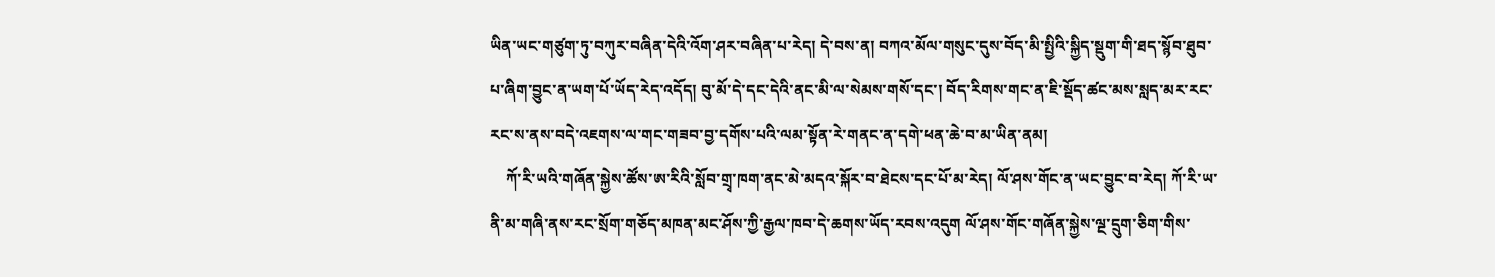ཡིན་ཡང་གཙུག་ཏུ་བཀུར་བཞིན་དེའི་འོག་ཤར་བཞིན་པ་རེད། དེ་བས་ན། བཀའ་མོལ་གསུང་དུས་བོད་མི་སྤྱིའི་སྐྱིད་སྡུག་གི་ཐད་སྙོབ་ཐུབ་པ་ཞིག་བྱུང་ན་ཡག་པོ་ཡོད་རེད་འདོད། བུ་མོ་དེ་དང་དེའི་ནང་མི་ལ་སེམས་གསོ་དང་། བོད་རིགས་གང་ན་ཇི་སྡོད་ཚང་མས་སླད་མར་རང་རང་ས་ནས་བདེ་འཇགས་ལ་གང་གཟབ་བྱ་དགོས་པའི་ལམ་སྟོན་རེ་གནང་ན་དགེ་ཕན་ཆེ་བ་མ་ཡིན་ནམ།
    ཀོ་རི་ཡའི་གཞོན་སྐྱེས་ཚོས་ཨ་རིའི་སློབ་གྲྭ་ཁག་ནང་མེ་མདའ་སྐོར་བ་ཐེངས་དང་པོ་མ་རེད། ལོ་ཤས་གོང་ན་ཡང་བྱུང་བ་རེད། ཀོ་རི་ཡ་ནི་མ་གཞི་ནས་རང་སྲོག་གཅོད་མཁན་མང་ཤོས་ཀྱི་རྒྱལ་ཁབ་དེ་ཆགས་ཡོད་རབས་འདུག ལོ་ཤས་གོང་གཞོན་སྐྱེས་ལྔ་དྲུག་ཅིག་གིས་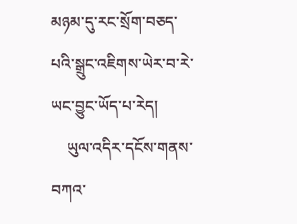མཉམ་དུ་རང་སྲོག་བཅད་པའི་སྒྲུང་འཇིགས་ཡེར་བ་རེ་ཡང་བྱུང་ཡོད་པ་རེད།
    ཡུལ་འདིར་དངོས་གནས་བཀའ་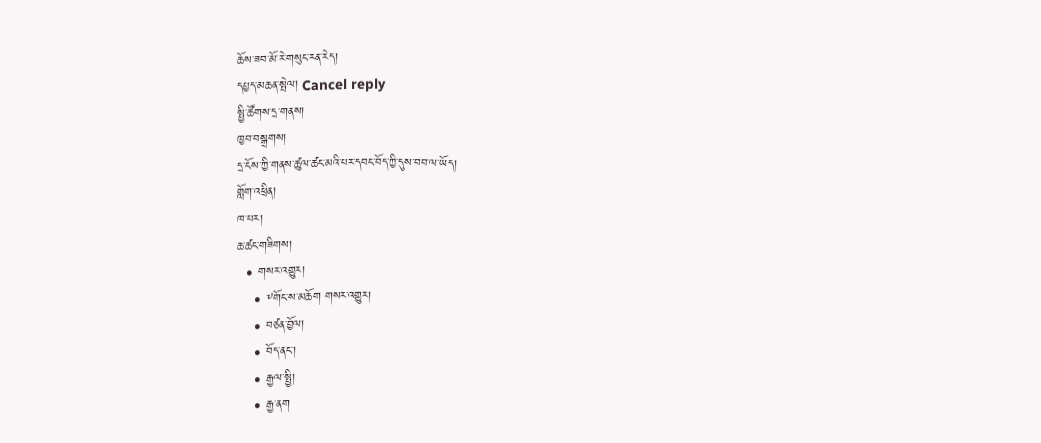ཆོས་ཟབ་མོ་རེ་གསུང་རན་རེད།
དཔྱད་མཆན་སྤེལ། Cancel reply
སྤྱི་ཚོགས་དྲ་གནས།
ཁྱབ་བསྒྲགས།
དྲ་ངོས་ཀྱི་གནས་ཚུལ་ཚང་མའི་པར་དབང་བོད་ཀྱི་དུས་བབ་ལ་ཡོད།
གློག་འཕྲིན།
ཁ་པར།
ཆ་ཚང་གཟིགས།
  • གསར་འགྱུར།
    • ༸གོང་ས་མཆོག གསར་འགྱུར།
    • བཙན་བྱོལ།
    • བོད་ནང་།
    • རྒྱལ་སྤྱི།
    • རྒྱ་ནག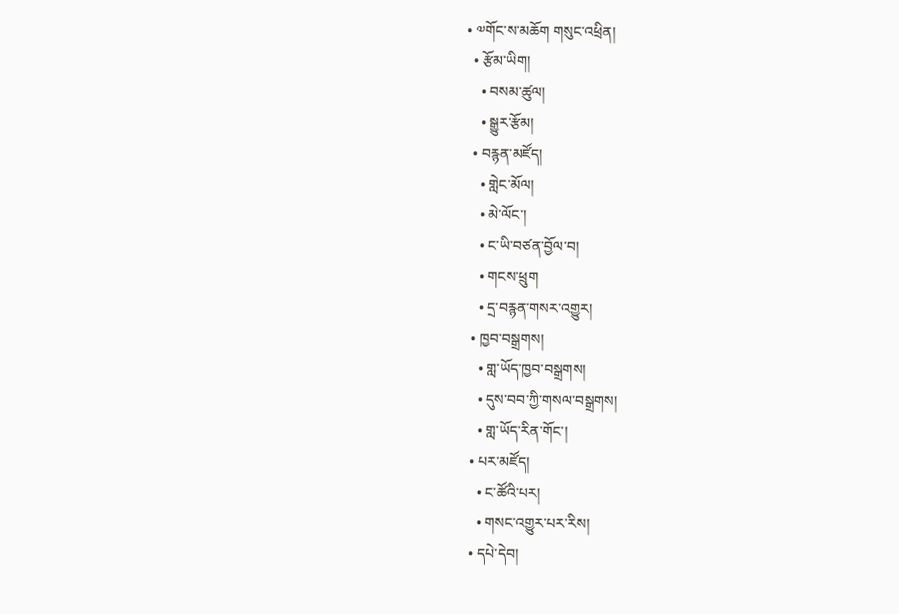• ༧གོང་ས་མཆོག གསུང་འཕྲིན།
  • རྩོམ་ཡིག།
    • བསམ་ཚུལ།
    • སྒྱུར་རྩོམ།
  • བརྙན་མཛོད།
    • གླེང་མོལ།
    • མེ་ལོང་།
    • ང་ཡི་བཙན་བྱོལ་བ།
    • གངས་ཕྲུག
    • དྲ་བརྙན་གསར་འགྱུར།
  • ཁྱབ་བསྒྲགས།
    • གླ་ཡོད་ཁྱབ་བསྒྲགས།
    • དུས་བབ་ཀྱི་གསལ་བསྒྲགས།
    • གླ་ཡོད་རིན་གོང་།
  • པར་མཛོད།
    • ང་ཚོའི་པར།
    • གསང་འགྱུར་པར་རིས།
  • དཔེ་དེབ།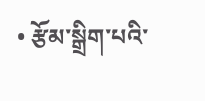• རྩོམ་སྒྲིག་པའི་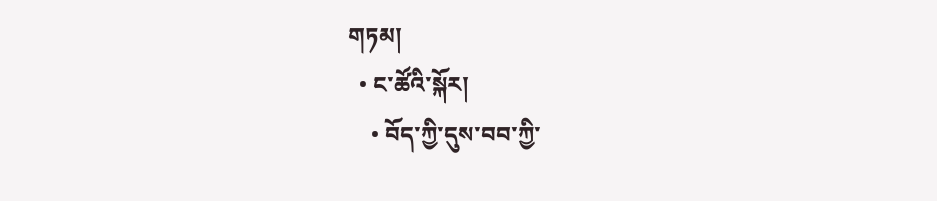གཏམ།
  • ང་ཚོའི་སྐོར།
    • བོད་ཀྱི་དུས་བབ་ཀྱི་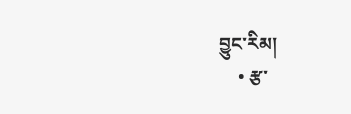བྱུང་རིམ།
    • རྩ་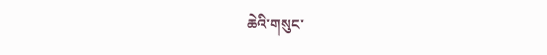ཆེའི་གསུང་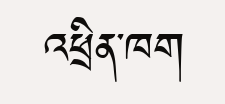འཕྲིན་ཁག